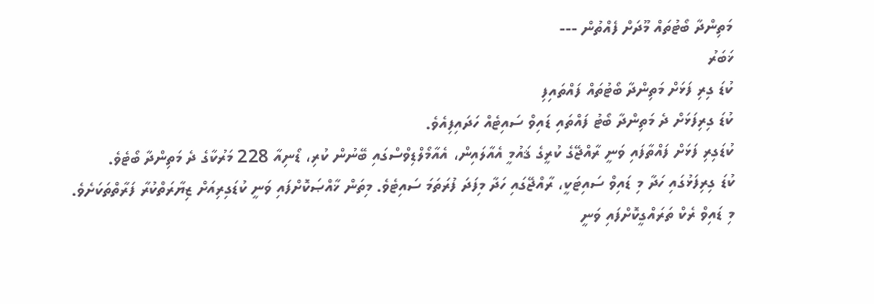މަތިންދާ ބޯޓުތައް މޫދަށް ފެއްތުން ---
ޚަބަރު
ކުޑަ ގިރި ފަޅަށް މަތިންދާ ބޯޓުތައް ފައްތައިފި
ކުޑަ ގިރިފަޅަށް ދެ މަތިންދާ ބޯޓު ފައްތައި ޑައިވް ސައިޓެއް ހަދައިފިއެވެ.
ކުޑަގިރި ފަޅަށް ފައްތާފައި ވަނީ ރާއްޖޭގެ ކުރީގެ ޤައުމީ އެއާލައިން، އެއާމޯލްޑިވްސްގައި ބޭނުން ކުރި، ޑޯނިއާ 228 މަރުކާގެ ދެ މަތިންދާ ބޯޓެވެ.
ކުޑަ ގިރިފަޅުގައި ހަދާ މި ޑައިވް ސައިޓަކީ، ރާއްޖޭގައި ހަދާ މިފަދަ ފުރަތަމަ ސައިޓެވެ. މިތަން ޚާއްޞަކޮށްފައި ވަނީ ކުޑަގިރިއަށް ޒިޔާރަތްކުރާ ފަރާތްތަކަށެވެ.
މި ޑައިވް ރެކް ތަރައްގީކޮށްފައި ވަނީ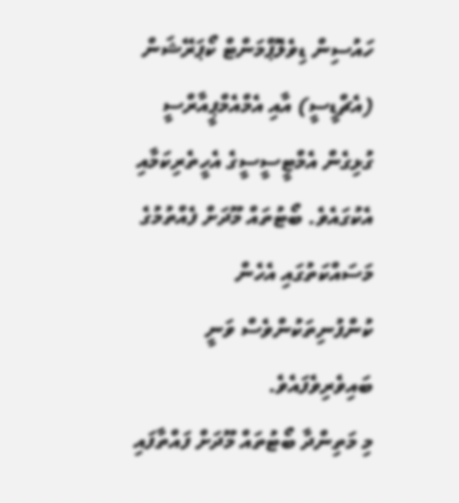ހައުސިން ޑިވެލޮޕްމަންޓް ކޯޕަރޭޝަން (އެޗްޑީސީ) އާއި އެމްއެމްޕީއާރްސީ ގުޅިގެން އެމްޓީސީސީގެ އެހީތެރިކަމާއި އެކުގައެވެ. ބޯޓުތައް މޫދަށް ފެއްތުމުގެ މަސައްކަތުގައި އެހެން ކުންފުނިތަކުންވެސް ވަނީ ބައިވެރިވެފައެވެ.
މި މަތިންދާ ބޯޓުތައް މޫދަށް ފައްތާފައި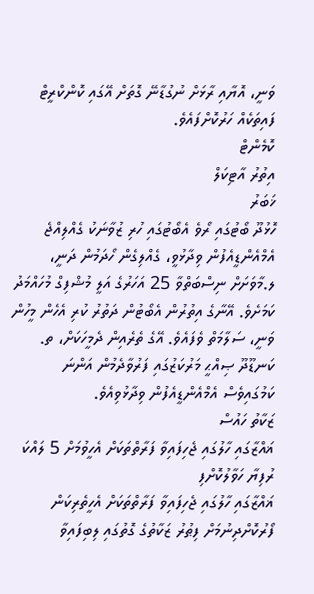ވަނީ، އޮޔާއި ރާޅަށް ނުގުޑާނޭ ގޮތަށް އޭގައި ކޮންކްރީޓް ފައިތަކެއް ހަރުކޮށްފައެވެ.
ކޮމެންޓް
އިތުރު އާޓިކަލް
ޚަބަރު
ހޮޅުދޫ ބޯޓުގައި ރޯވެ އެބޯޓުގައި ހުރި ޒުވާނަކު ގެއްލިއްޖެ
އެމްއެންޑީއެފުން ވިދާޅުވީ، ގެއްލިގެން ހޯދަމުން ދަނީ، ލ.މާވަށަށް ނިސްބަތްވާ 25 އަހަރުގެ އަލީ މުޝްފިގް މުހައްމަދު ކަމަށެވެ. އޭނާގެ އިތުރުން އެބޯޓުން ދަތުރު ކުރި އެހެން މީހުން ވަނީ، ސަލާމަތް ވެފައެވެ. އޭގެ ތެރެއިން ދެމީހަކަށް، ތ. ކަނޑޫދޫ ޞިއްޙީ މަރުކަޒުގައި ފަރުވާދެމުން އަންނަ ކަމުގައިވެސް އެމްއެންޑީއެފުން ވިދާޅުވިއެވެ.
ޒަކާތު ހައުސް
ޣައްޒާގައި ހާލުގައި ޖެހިފައިވާ ފަރާތްތަކަށް އެހީވުމަށް 5 ލައްކަ ރުފިޔާ ހަވާލުކޮށްފި
ޣައްޒާގައި ހާލުގައި ޖެހިފައިވާ ފަރާތްތަކަށް އެހީތެރިކަން ފޯރުކޮށްދިނުމަށް ފިޠުރު ޒަކާތުގެ ގޮތުގައި ލިބިފައިވާ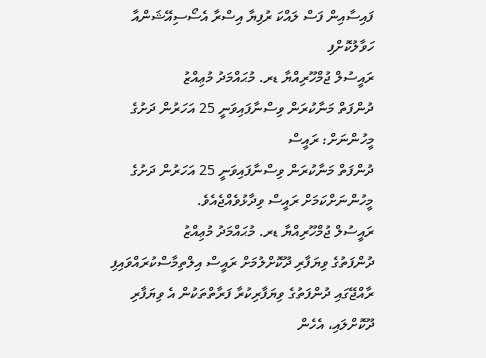ފައިސާއިން ފަސް ލައްކަ ރުފިޔާ އިސްރާ އެސޯސިއޭޝަންއާ ހަވާލުކޮށްފި
ރައީސުލް ޖުމްހޫރިއްޔާ ޑރ. މުޙައްމަދު މުޢިއްޒު
ދުންފަތް މަނާކުރަން ވިސްނާފައިވަނީ 25 އަހަރުން ދަށުގެ މީހުންނަށް: ރައީސް
ދުންފަތް މަނާކުރަން ވިސްނާފައިވަނީ 25 އަހަރުން ދަށުގެ މީހުންނަށްކަމަށް ރައީސް ވިދާޅުވެއްޖެއެވެ.
ރައީސުލް ޖުމްހޫރިއްޔާ ޑރ. މުޙައްމަދު މުޢިއްޒު
ދުންފަތުގެ ވިޔަފާރި ދޫކޮށްލުމަށް ރައީސް އިލްތިމާސްކުރައްވައިފި
ރާއްޖޭގައި ދުންފަތުގެ ވިޔަފާރިކުރާ ފަރާތްތަކުން އެ ވިޔަފާރި ދޫކޮށްލައި، އެހެން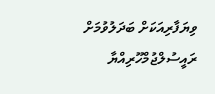ވިޔަފާރިއަކަށް ބަދަލުވުމަށް ރައީސުލްޖުމްހޫރިއްޔާ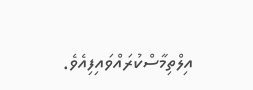އިލްތިމާސްކުރައްވައިފިއެވެ.